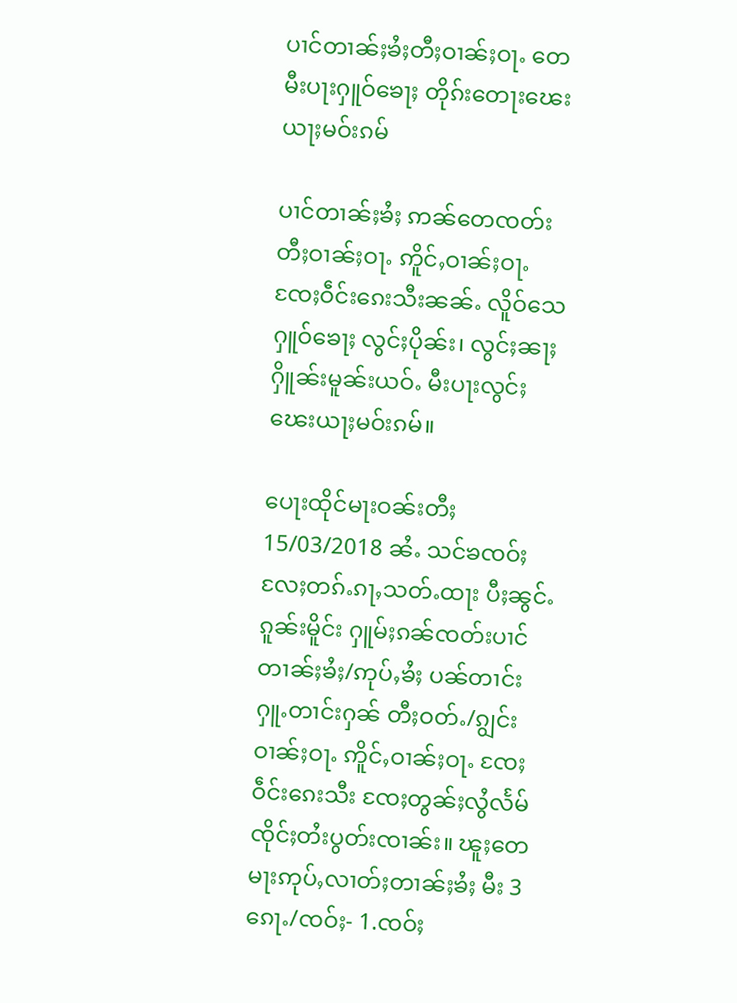ပၢင်တၢၼ်ႈၶႆႈတီႈဝၢၼ်ႈဝႃႉ တေမီးပႃးႁူဝ်ၶေႃႈ တိုၵ်းတေႃးၽေးယႃႈမဝ်းၵမ်

ပၢင်တၢၼ်ႈၶႆႈ ဢၼ်တေၸတ်းတီႈဝၢၼ်ႈဝႃႉ ဢိူင်ႇဝၢၼ်ႈဝႃႉ ၸႄႈဝဵင်းၵေးသီးၼၼ်ႉ လိူဝ်သေႁူဝ်ၶေႃႈ လွင်ႈပိုၼ်း၊ လွင်ႈၼႃႈႁိူၼ်းမူၼ်းယဝ်ႉ မီးပႃးလွင်ႈၽေးယႃႈမဝ်းၵမ်။

ပေႃးထိုင်မႃးဝၼ်းတီႈ 15/03/2018 ၼႆႉ သင်ၶၸဝ်ႈလႄႈတၵ်ႉၵႃႇသတ်ႉထႃး ပီႈၼွင်ႉၵူၼ်းမိူင်း ႁူမ်ႈၵၼ်ၸတ်းပၢင်တၢၼ်ႈၶႆႈ/ဢုပ်ႇၶႆႈ ပၼ်တၢင်းႁူႉတၢင်းႁၼ် တီႈဝတ်ႉ/ၵျွင်းဝၢၼ်ႈဝႃႉ ဢိူင်ႇဝၢၼ်ႈဝႃႉ ၸႄႈဝဵင်းၵေးသီး ၸႄႈတွၼ်ႈလွႆလႅမ် ၸိုင်ႈတႆးပွတ်းၸၢၼ်း။ ၽူႈတေမႃးဢုပ်ႇလၢတ်ႈတၢၼ်ႈၶႆႈ မီး 3 ၵေႃႉ/ၸဝ်ႈ- 1.ၸဝ်ႈ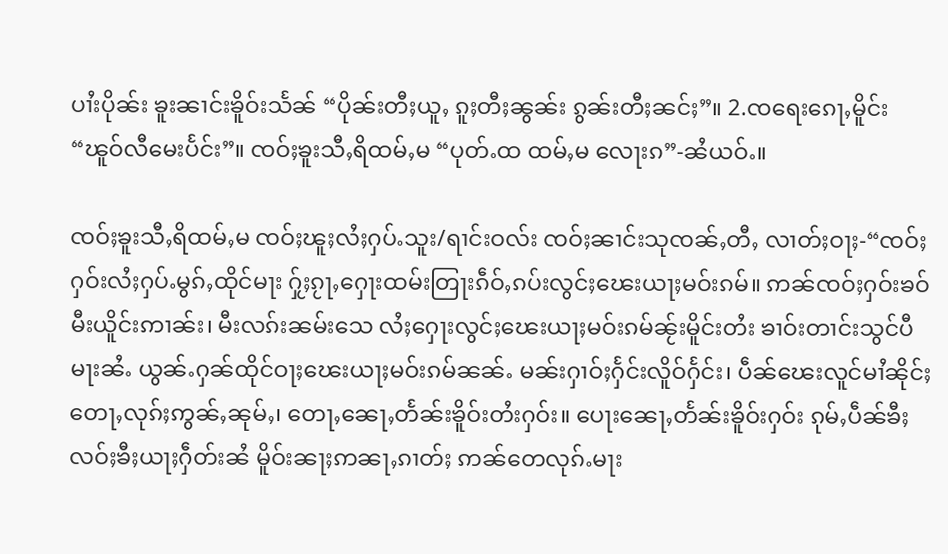ပၢႆးပိုၼ်း ၶူးၼၢင်းၶိူဝ်းသႅၼ် “ပိုၼ်းတီႈယူႇ ၵူႈတီႈၼွၼ်း ၵွၼ်းတီႈၼင်ႈ”။ 2.ၸရေးၵေႃႇမိူင်း “ၽူဝ်လီမေးပႅင်း”။ ၸဝ်ႈၶူးသီႇရိထမ်ႇမ “ပုတ်ႉထ ထမ်ႇမ လေႃးၵ”-ၼႆယဝ်ႉ။

ၸဝ်ႈၶူးသီႇရိထမ်ႇမ ၸဝ်ႈၽူႈလႆႈႁပ်ႉသူး/ရၢင်းဝလ်း ၸဝ်ႈၼၢင်းသုၸၼ်ႇတီႇ လၢတ်ႈဝႃႈ-“ၸဝ်ႈႁဝ်းလႆႈႁပ်ႉမွၵ်ႇထိုင်မႃး ႁႂ်ႈၵႂႃႇႁေႃးထမ်းတြႃးၵဵဝ်ႇၵပ်းလွင်ႈၽေးယႃႈမဝ်းၵမ်။ ဢၼ်ၸဝ်ႈႁဝ်းၶဝ်မီးယိူင်းဢၢၼ်း၊ မီးလၵ်းၼမ်းသေ လႆႈႁေႃးလွင်ႈၽေးယႃႈမဝ်းၵမ်ၼႂ်းမိူင်းတႆး ၶၢဝ်းတၢင်းသွင်ပီမႃးၼႆႉ ယွၼ်ႉႁၼ်ထိုင်ဝႃႈၽေးယႃႈမဝ်းၵမ်ၼၼ်ႉ မၼ်းႁၢဝ်ႈႁႅင်းလိူဝ်ႁႅင်း၊ ပဵၼ်ၽေးလူင်မၢႆၼိုင်ႈတေႃႇလုၵ်ႈဢွၼ်ႇၼုမ်ႇ၊ တေႃႇၼေႃႇတႅၼ်းၶိူဝ်းတႆးႁဝ်း။ ပေႃးၼေႃႇတႅၼ်းၶိူဝ်းႁဝ်း ၵုမ်ႇပဵၼ်ၶီႈလဝ်ႈၶီႈယႃႈႁဵတ်းၼႆ မိူဝ်းၼႃႈဢၼႃႇၵၢတ်ႈ ဢၼ်တေလုၵ်ႉမႃး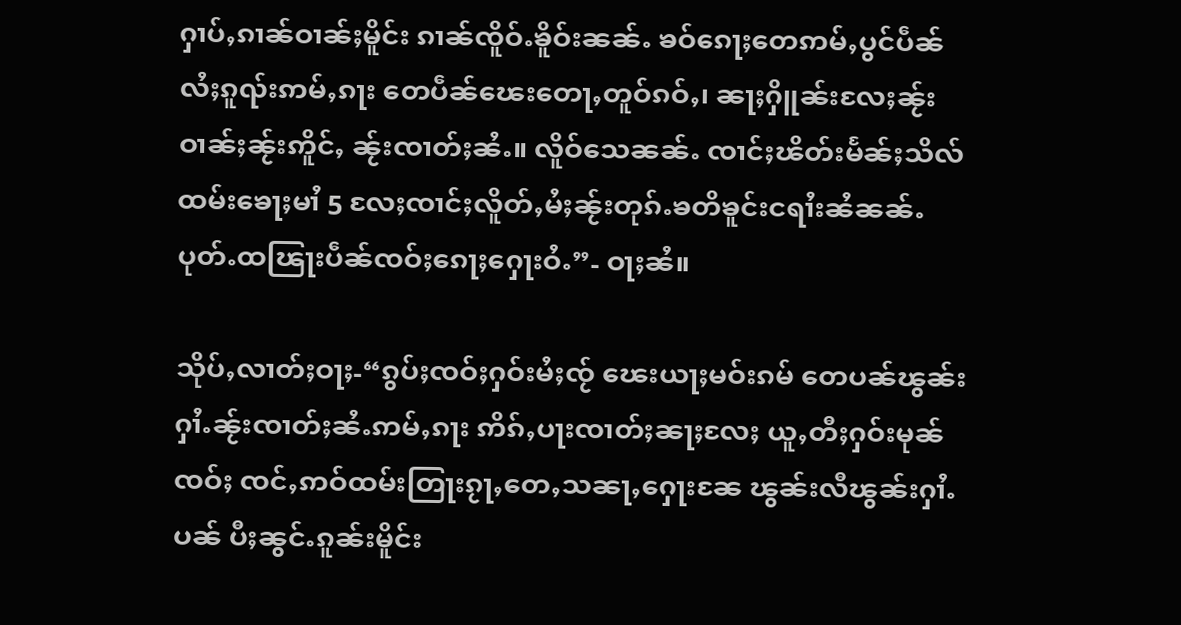ႁၢပ်ႇၵၢၼ်ဝၢၼ်ႈမိူင်း ၵၢၼ်ၸိူဝ်ႉၶိူဝ်းၼၼ်ႉ ၶဝ်ၵေႃႈတေဢမ်ႇပွင်ပဵၼ်လႆႈၵူၺ်းဢမ်ႇၵႃး တေပဵၼ်ၽေးတေႃႇတူဝ်ၵဝ်ႇ၊ ၼႃႈႁိူၼ်းလႄႈၼႂ်းဝၢၼ်ႈၼႂ်းဢိူင်ႇ ၼႂ်းၸၢတ်ႈၼႆႉ။ လိူဝ်သေၼၼ်ႉ ၸၢင်ႈၽိတ်းမႅၼ်ႈသိလ်ထမ်းၶေႃႈမၢႆ 5 လႄႈၸၢင်ႈလိူတ်ႇမႆႈၼႂ်းတုၵ်ႉၶတိၶူင်းငရၢႆးၼႆၼၼ်ႉ ပုတ်ႉထၽြႃးပဵၼ်ၸဝ်ႈၵေႃႈႁေႃးဝႆႉ”- ဝႃႈၼႆ။

သိုပ်ႇလၢတ်ႈဝႃႈ-“ၵွပ်ႈၸဝ်ႈႁဝ်းမႆႈၸႂ် ၽေးယႃႈမဝ်းၵမ် တေပၼ်ၽွၼ်းႁၢႆႉၼႂ်းၸၢတ်ႈၼႆႉဢမ်ႇၵႃး ဢိၵ်ႇပႃးၸၢတ်ႈၼႃႈလႄႈ ယူႇတီႈႁဝ်းမုၼ်ၸဝ်ႈ ၸင်ႇဢဝ်ထမ်းတြႃးၵႂႃႇတေႇသၼႃႇႁေႃးၼႄ ၽွၼ်းလီၽွၼ်းႁၢႆႉပၼ် ပီႈၼွင်ႉၵူၼ်းမိူင်း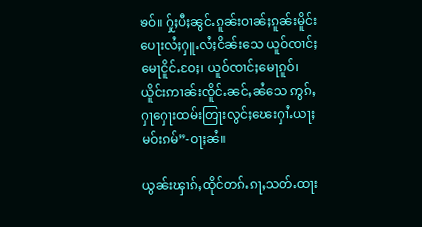ၶဝ်။ ႁႂ်ႈပီႈၼွင်ႉၵူၼ်းဝၢၼ်ႈၵူၼ်းမိူင်းပေႃးလႆႈႁူႉလႆႈငိၼ်းသေ ယူဝ်ၸၢင်ႈမေႃငိူင်ႉဝႄႈ၊ ယူဝ်ၸၢင်ႈမေႃၵူဝ်၊ ယိူင်းဢၢၼ်းၸိူင်ႉၼင်ႇၼႆသေ ဢွၵ်ႇႁႃႁေႃးထမ်းတြႃးလွင်ႈၽေးႁၢႆႉယႃႈမဝ်းၵမ်”-ဝႃႈၼႆ။

ယွၼ်းၾၢၵ်ႇထိုင်တၵ်ႉၵႃႇသတ်ႉထႃး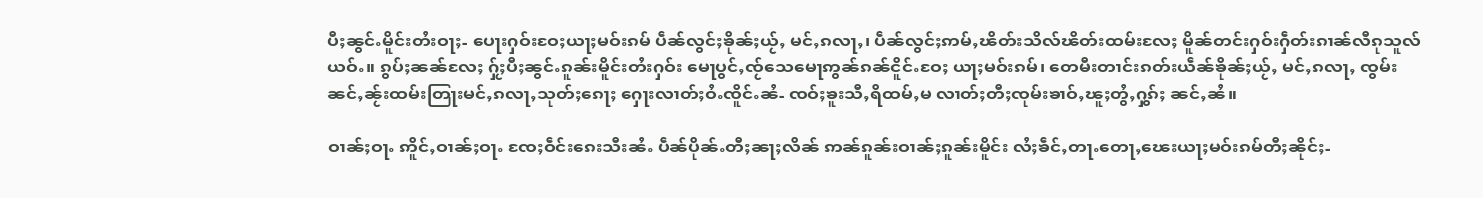ပီႈၼွင်ႉမိူင်းတႆးဝႃႈ- ပေႃးႁဝ်းဝႄႈယႃႈမဝ်းၵမ် ပဵၼ်လွင်ႈၶိုၼ်ႈယႂ်ႇ မင်ႇၵလႃႇ၊ ပဵၼ်လွင်ႈဢမ်ႇၽိတ်းသိလ်ၽိတ်းထမ်းလႄႈ မိူၼ်တင်းႁဝ်းႁဵတ်းၵၢၼ်လီၵုသူလ်ယဝ်ႉ။ ၵွပ်ႈၼၼ်လႄႈ ႁႂ်ႈပီႈၼွင်ႉၵူၼ်းမိူင်းတႆးႁဝ်း မေႃပွင်ႇၸႂ်သေမေႃဢွၼ်ၵၼ်ငိူင်ႉဝႄႈ ယႃႈမဝ်းၵမ်၊ တေမီးတၢင်းၵတ်းယဵၼ်ၶိုၼ်ႈယႂ်ႇ မင်ႇၵလႃႇ ၸွမ်းၼင်ႇၼႂ်းထမ်းတြႃးမင်ႇၵလႃႇသုတ်ႈၵေႃႈ ႁေႃးလၢတ်ႈဝႆႉၸိူင်ႉၼႆ- ၸဝ်ႈၶူးသီႇရိထမ်ႇမ လၢတ်ႈတီႈၸုမ်းၶၢဝ်ႇၽူႈတွႆႇႁွၵ်ႈ ၼင်ႇၼႆ။

ဝၢၼ်ႈဝႃႉ ဢိူင်ႇဝၢၼ်ႈဝႃႉ ၸႄႈဝဵင်းၵေးသီးၼႆႉ ပဵၼ်ပိုၼ်ႉတီႈၼႃႈလိၼ် ဢၼ်ၵူၼ်းဝၢၼ်ႈၵူၼ်းမိူင်း လႆႈၶဵင်ႇတႃႉတေႃႇၽေးယႃႈမဝ်းၵမ်တီႈၼိုင်ႈ-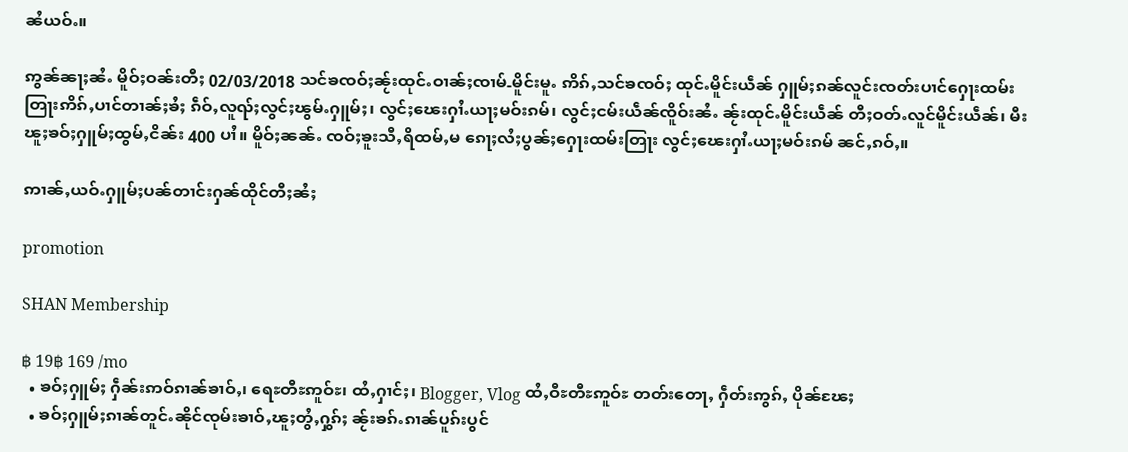ၼႆယဝ်ႉ။

ဢွၼ်ၼႃႈၼႆႉ မိူဝ်ႈဝၼ်းတီႈ 02/03/2018 သင်ၶၸဝ်ႈၼႂ်းထုင်ႉဝၢၼ်ႈၸၢမ်-မိူင်းမူႉ ဢိၵ်ႇသင်ၶၸဝ်ႈ ထုင်ႉမိူင်းယဵၼ် ႁူမ်ႈၵၼ်လူင်းၸတ်းပၢင်ႁေႃးထမ်းတြႃးဢိၵ်ႇပၢင်တၢၼ်ႈၶႆႈ ၵဵဝ်ႇလူၺ်ႈလွင်ႈၽွမ်ႉႁူမ်ႈ၊ လွင်ႈၽေးႁၢႆႉယႃႈမဝ်းၵမ်၊ လွင်ႈငမ်းယဵၼ်ၸိူဝ်းၼႆႉ ၼႂ်းထုင်ႉမိူင်းယဵၼ် တီႈဝတ်ႉလူင်မိူင်းယဵၼ်၊ မီးၽူႈၶဝ်ႈႁူမ်ႈထွမ်ႇငိၼ်း 400 ပၢႆ။ မိူဝ်ႈၼၼ်ႉ ၸဝ်ႈၶူးသီႇရိထမ်ႇမ ၵေႃႈလႆႈပွၼ်ႈႁေႃးထမ်းတြႃး လွင်ႈၽေးႁၢႆႉယႃႈမဝ်းၵမ် ၼင်ႇၵဝ်ႇ။

ဢၢၼ်ႇယဝ်ႉႁူမ်ႈပၼ်တၢင်းႁၼ်ထိုင်တီႈၼႆႈ

promotion

SHAN Membership

฿ 19฿ 169 /mo
  • ၶဝ်ႈႁူမ်ႈ ႁဵၼ်းဢဝ်ၵၢၼ်ၶၢဝ်ႇ၊ ရေႊတီႊဢူဝ်ႊ၊ ထႆႇႁၢင်ႈ၊ Blogger, Vlog ထႆႇဝီႊတီႊဢူဝ်ႊ တတ်းတေႃႇ ႁဵတ်းဢွၵ်ႇ ပိုၼ်ၽႄႈ
  • ၶဝ်ႈႁူမ်ႈၵၢၼ်တူင်ႉၼိုင်ၸုမ်းၶၢဝ်ႇၽူႈတွႆႇႁွၵ်ႈ ၼႂ်းၶၵ်ႉၵၢၼ်ပူၵ်းပွင်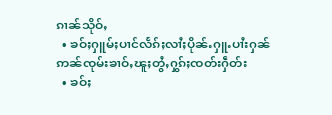ၵၢၼ်သိုဝ်ႇ
  • ၶဝ်ႈႁူမ်ႈပၢင်လႅၵ်ႈလၢႆႈပိုၼ်ႉႁူႉပၢႆးႁၼ် ဢၼ်ၸုမ်းၶၢဝ်ႇၽူႈတွႆႇႁွၵ်ႈၸတ်းႁဵတ်း
  • ၶဝ်ႈ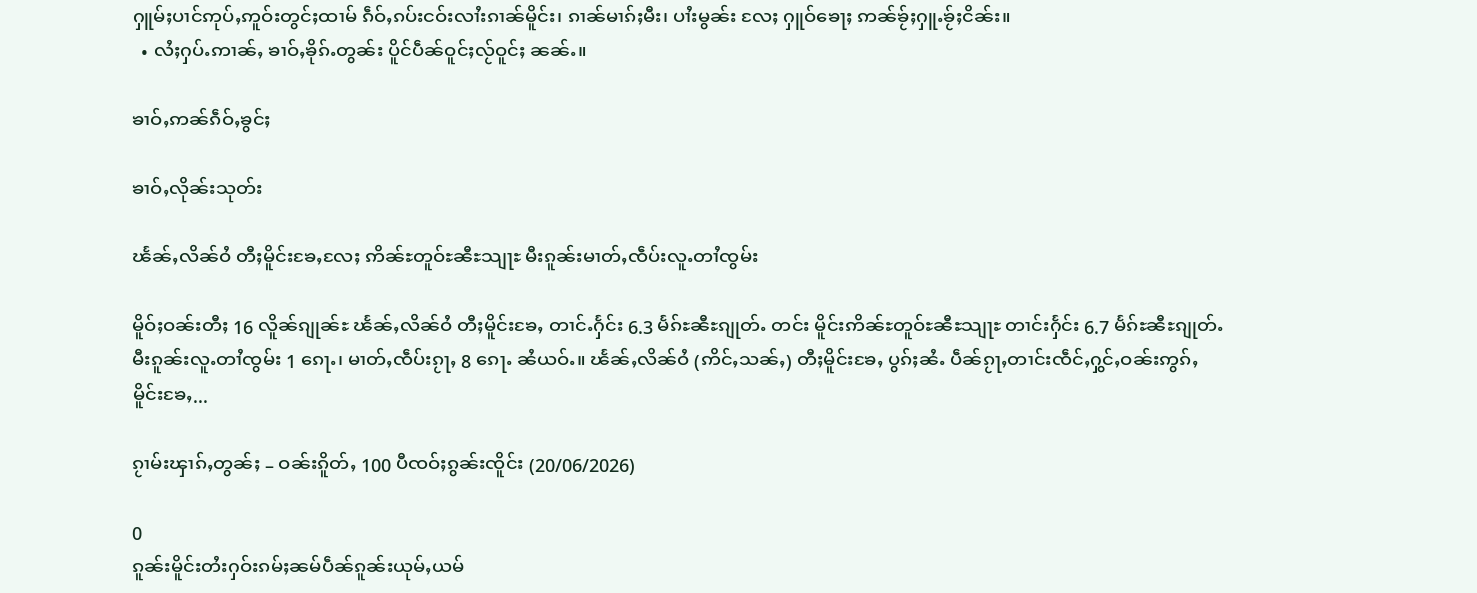ႁူမ်ႈပၢင်ဢုပ်ႇဢူဝ်းတွင်ႈထၢမ် ၵဵဝ်ႇၵပ်းငဝ်းလၢႆးၵၢၼ်မိူင်း၊ ၵၢၼ်မၢၵ်ႈမီး၊ ပၢႆးမွၼ်း လႄႈ ႁူဝ်ၶေႃႈ ဢၼ်ၶႂ်ႈႁူႉၶႂ်ႈငိၼ်း။
  • လႆႈႁပ်ႉဢၢၼ်ႇ ၶၢဝ်ႇၶိုၵ်ႉတွၼ်း ပိူင်ပဵၼ်ဝူင်ႈလႂ်ဝူင်ႈ ၼၼ်ႉ။

ၶၢဝ်ႇဢၼ်ၵဵဝ်ႇၶွင်ႈ

ၶၢဝ်ႇလိုၼ်းသုတ်း

ၽႅၼ်ႇလိၼ်ဝႆ တီႈမိူင်းၶႄႇလႄႈ ဢိၼ်ႊတူဝ်ႊၼီႊသျႃႊ မီးၵူၼ်းမၢတ်ႇၸဵပ်းလူႉတၢႆၸွမ်း

မိူဝ်ႈဝၼ်းတီႈ 16 လိူၼ်ၵျုၼ်ႊ ၽႅၼ်ႇလိၼ်ဝႆ တီႈမိူင်းၶႄႇ တၢင်ႉႁႅင်း 6.3 မႅၵ်ႊၼီႊၵျုတ်ႉ တင်း မိူင်းဢိၼ်ႊတူဝ်ႊၼီႊသျႃႊ တၢင်းႁႅင်း 6.7 မႅၵ်ႊၼီႊၵျုတ်ႉ မီးၵူၼ်းလူႉတၢႆၸွမ်း 1 ၵေႃႉ၊ မၢတ်ႇၸဵပ်းၵႂႃႇ 8 ၵေႃႉ ၼႆယဝ်ႉ။ ၽႅၼ်ႇလိၼ်ဝႆ (ဢိင်ႇသၼ်ႇ) တီႈမိူင်းၶႄႇ ပွၵ်ႈၼႆႉ ပဵၼ်ၵႂႃႇတၢင်းၸဵင်ႇႁွင်ႇဝၼ်းဢွၵ်ႇမိူင်းၶႄႇ...

ၵႂၢမ်းၾၢၵ်ႇတွၼ်ႈ – ဝၼ်းၵိူတ်ႇ 100 ပီၸဝ်ႈၵွၼ်းၸိူင်း (20/06/2026)

0
ၵူၼ်းမိူင်းတႆးႁဝ်းၵမ်ႈၼမ်ပဵၼ်ၵူၼ်းယုမ်ႇယမ်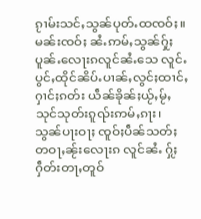ၵႂၢမ်းသင်ႇသွၼ်ပုတ်ႉထၸဝ်ႈ။ မၼ်းၸဝ်ႈ ၼႆႉဢမ်ႇသွၼ်ႁႂ်ႈ ပူၼ်ႉလေႃးၵလူင်ၼႆႉသေ လူင်ႉပွင်ႇထိုင်ၼိပ်ႉပၢၼ်ႇလွင်ႈထၢင်ႇႁၢင်ႈၵတ်း ယဵၼ်ၶိုၼ်ႈယႂ်ႇမႂ်ႇသုင်သုတ်းၵူၺ်းဢမ်ႇၵႃး၊ သွၼ်ပႃးဝႃႈ ၸူဝ်ႈပဵၼ်သတ်ႈတဝႃႇၼႂ်းလေႃးၵ လူင်ၼႆႉ ႁႂ်ႈႁဵတ်းတႃႇတူဝ်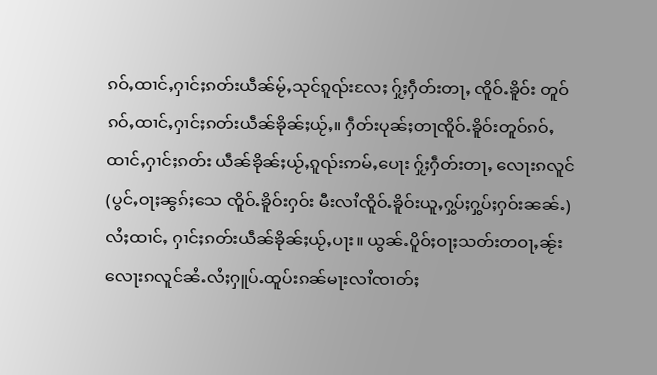ၵဝ်ႇထၢင်ႇႁၢင်ႈၵတ်းယဵၼ်မႂ်ႇသုင်ၵူၺ်းလႄႈ ႁႂ်ႈႁဵတ်းတႃႇ ၸိူဝ်ႉၶိူဝ်း တူဝ်ၵဝ်ႇထၢင်ႇႁၢင်ႈၵတ်းယဵၼ်ၶိုၼ်ႈယႂ်ႇ။ ႁဵတ်းပုၼ်ႈတႃၸိူဝ်ႉၶိူဝ်းတူဝ်ၵဝ်ႇ ထၢင်ႇႁၢင်ႈၵတ်း ယဵၼ်ၶိုၼ်ႈယႂ်ႇၵူၺ်းဢမ်ႇပေႃး ႁႂ်ႈႁဵတ်းတႃႇ လေႃးၵလူင် (ပွင်ႇဝႃႈၼွၵ်ႈသေ ၸိူဝ်ႉၶိူဝ်းႁဝ်း မီးလၢႆၸိူဝ်ႉၶိူဝ်းယူႇႁွပ်ႈႁွပ်ႈႁဝ်းၼၼ်ႉ) လႆႈထၢင်ႇ ႁၢင်ႈၵတ်းယဵၼ်ၶိုၼ်ႈယႂ်ႇပႃး။ ယွၼ်ႉပိူဝ်ႈဝႃႈသတ်းတဝႃႇၼႂ်းလေႃးၵလူင်ၼႆႉလႆႈႁူပ်ႉထူပ်းၵၼ်မႃးလၢႆၸၢတ်ႈ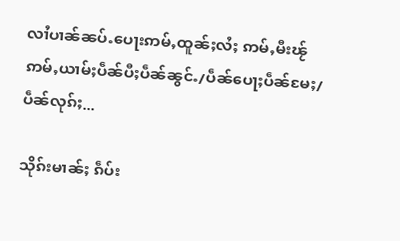လၢႆပၢၼ်ၼပ်ႉပေႃးဢမ်ႇထူၼ်ႈလႆႈ ဢမ်ႇမီးၽႂ်ဢမ်ႇယၢမ်ႈပဵၼ်ပီႈပဵၼ်ၼွင်ႉ/ပဵၼ်ပေႃႈပဵၼ်မႄႈ/ပဵၼ်လုၵ်ႈ...

သိုၵ်းမၢၼ်ႈ ၵဵပ်း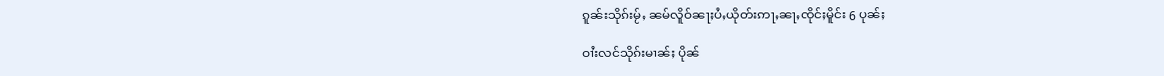ၵူၼ်းသိုၵ်းမႂ်ႇ ၼမ်လိူဝ်ၼႃႈပႆႇယိုတ်းဢႃႇၼႃႇၸိုင်ႈမိူင်း 6 ပုၼ်ႈ

ဝၢႆးလင်သိုၵ်းမၢၼ်ႈ ပိုၼ်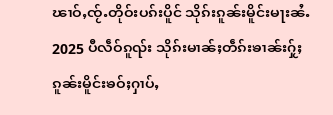ၽၢဝ်ႇၸႂ်ႉတိုဝ်းပၵ်းပိူင် သိုၵ်းၵူၼ်းမိူင်းမႃးၼႆႉ 2025 ပီလဵဝ်ၵူၺ်း သိုၵ်းမၢၼ်ႈတဵၵ်းၶၢၼ်းႁႂ်ႈၵူၼ်းမိူင်းၶဝ်ႈႁၢပ်ႇ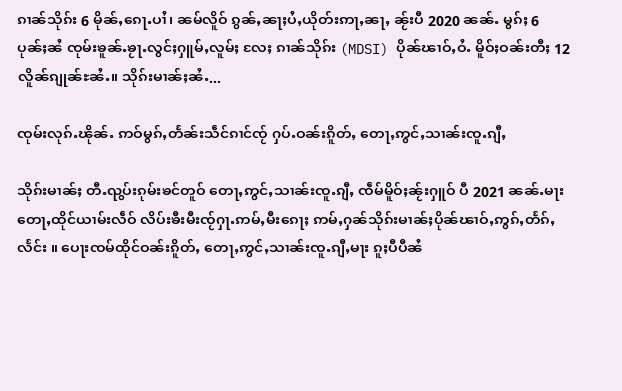ၵၢၼ်သိုၵ်း 6 မိုၼ်ႇၵေႃႉပၢႆ၊ ၼမ်လိူဝ် ၵွၼ်ႇၼႃႈပႆႇယိုတ်းဢႃႇၼႃႇ ၼႂ်းပီ 2020 ၼၼ်ႉ မွၵ်ႈ 6 ပုၼ်ႈၼႆ ၸုမ်းၶူၼ်ႉၶႂႃႉလွင်ႈႁူမ်ႇလူမ်ႈ လႄႈ ၵၢၼ်သိုၵ်း (MDSI) ပိုၼ်ၽၢဝ်ႇဝႆႉ မိူဝ်ႈဝၼ်းတီႈ 12 လိူၼ်ၵျုၼ်ႊၼႆႉ။ သိုၵ်းမၢၼ်ႈၼႆႉ...

ၸုမ်းလုၵ်ႉၽိုၼ်ႉ ဢဝ်မွၵ်ႇတႅၼ်းသဵင်ၵၢင်ၸႂ် ႁပ်ႉဝၼ်းၵိူတ်ႇ တေႃႇဢွင်ႇသၢၼ်းၸူႉၵျီႇ

သိုၵ်းမၢၼ်ႈ တီႉၺွပ်းၵုမ်းၶင်တူဝ် တေႃႇဢွင်ႇသၢၼ်းၸူႉၵျီႇ ၸဵမ်မိူဝ်ႈၼႂ်းႁူဝ် ပီ 2021 ၼၼ်ႉမႃး တေႃႇထိုင်ယၢမ်းလဵဝ် လိပ်းၶီးမီးၸႂ်ႁႃႉဢမ်ႇမီးၵေႃႈ ဢမ်ႇႁၼ်သိုၵ်းမၢၼ်ႈပိုၼ်ၽၢဝ်ႇဢွၵ်ႇတႅၵ်ႇလႅင်း ။ ပေႃးၸမ်ထိုင်ဝၼ်းၵိူတ်ႇ တေႃႇဢွင်ႇသၢၼ်းၸူႉၵျီႇမႃး ၵူႈပီပီၼႆ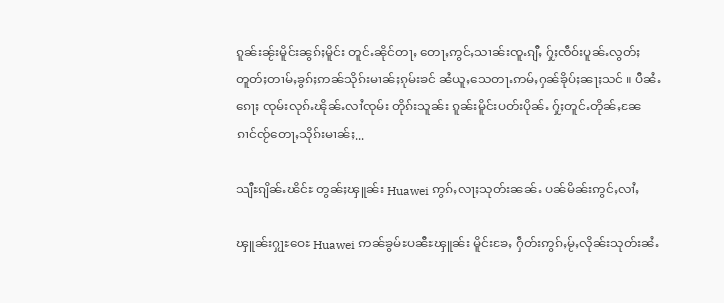ၵူၼ်းၼႂ်းမိူင်းၼွၵ်ႈမိူင်း တူင်ႉၼိုင်တႃႇ တေႃႇဢွင်ႇသၢၼ်းၸူႉၵျီႇ ႁႂ်ႈၸဵဝ်းပူၼ်ႉလွတ်ႈတူတ်ႈတၢမ်ႇၶွၵ်ႈဢၼ်သိုၵ်းမၢၼ်ႈၵုမ်းၶင် ၼႆယူႇသေတႃႉဢမ်ႇႁၼ်ၶိုပ်ႈၼႃႈသင် ။ ပီၼႆႉၵေႃႈ ၸုမ်းလုၵ်ႉၽိုၼ်ႉလၢႆၸုမ်း တိုၵ်းသူၼ်း ၵူၼ်းမိူင်းပတ်းပိုၼ်ႉ ႁႂ်ႈတူင်ႉတိုၼ်ႇၼႄၵၢင်ၸႂ်တေႃႇသိုၵ်းမၢၼ်ႈ...

သျီႊၵျိၼ်ႉၽိင်ႊ တွၼ်ႈၾူၼ်း Huawei ဢွၵ်ႇလႃႈသုတ်းၼၼ်ႉ ပၼ်မိၼ်းဢွင်ႇလၢႆႇ

ၾူၼ်းႁႂႃႊဝေႊ Huawei ဢၼ်ၶွမ်ႊပၼီႊၾူၼ်း မိူင်းၶႄႇ ႁဵတ်းဢွၵ်ႇမႂ်ႇလိုၼ်းသုတ်းၼႆႉ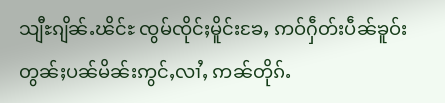သျီႊၵျိၼ်ႉၽိင်ႊ ၸွမ်ၸိုင်ႈမိူင်းၶႄႇ ဢဝ်ႁဵတ်းပဵၼ်ၶူဝ်းတွၼ်ႈပၼ်မိၼ်းဢွင်ႇလၢႆႇ ဢၼ်တိုၵ်ႉ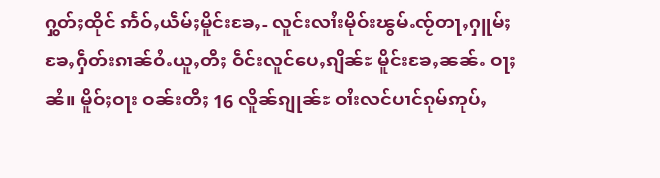ႁွတ်ႈထိုင် ဢႅဝ်ႇယဵမ်ႈမိူင်းၶႄႇ- လူင်းလၢႆးမိုဝ်းၽွမ်ႉၸႂ်တႃႇႁူမ်ႈၶႄႇႁဵတ်းၵၢၼ်ဝႆႉယူႇတီႈ ဝဵင်းလူင်ပေႇၵျိၼ်ႊ မိူင်းၶႄႇၼၼ်ႉ ဝႃႈၼႆ။ မိူဝ်ႈဝႃး ဝၼ်းတီႈ 16 လိူၼ်ၵျုၼ်ႊ ဝၢႆးလင်ပၢင်ၵုမ်ဢုပ်ႇ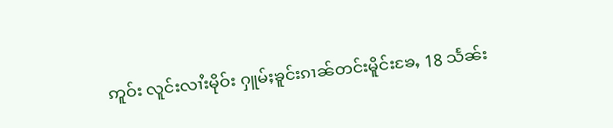ဢူဝ်း လူင်းလၢႆးမိုဝ်း ႁူမ်ႈၶူင်းၵၢၼ်တင်းမိူင်းၶႄႇ 18 သႅၼ်း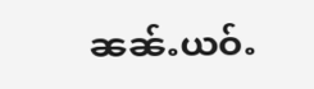ၼၼ်ႉယဝ်ႉ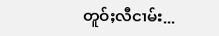တူဝ်ႈလီငၢမ်း...